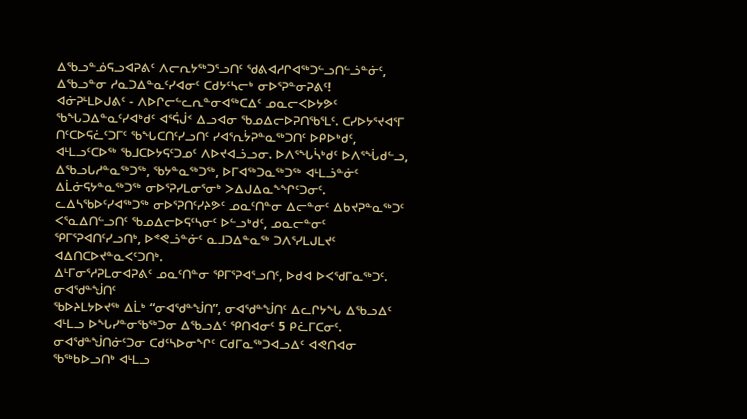ᐃᖃᓗᓐᓅᕋᓗᐊᕈᕕᑦ ᐱᓕᕆᔭᖅᑐᕐᓗᑎᑦ ᖁᕕᐊᓱᒋᐊᖅᑐᓪᓗᑎᓪᓘᓐᓃᑦ, ᐃᖃᓗᓐᓂ ᓱᓇᑐᐃᓐᓇᑦᓯᐊᓂᑦ ᑕᑯᔭᑦᓴᓕᒃ ᓂᐅᕐᕈᓐᓂᕈᕕᑦ!
ᐊᓃᕈᒻᒪᐅᒍᕕᑦ - ᐱᐅᒋᓕᓪᓚᕆᓐᓂᐊᖅᑕᐃᑦ ᓄᓇᓕᐸᐅᔭᕗᑦ ᖃᖓᑐᐃᓐᓇᑦᓯᐊᒃᑯᑦ ᐊᕐᕌᒎᑉ ᐃᓗᐊᓂ ᖃᓄᐃᓕᐅᕈᑎᖃᕐᒪᑦ. ᑕᓯᐅᔭᕐᔪᐊᕐᒥ ᑎᑦᑕᐅᕋᓛᑦᑐᒥᑦ ᖃᖓᑕᑎᑦᓯᓗᑎᑦ ᓯᐊᕐᕆᔮᕈᓐᓇᖅᑐᑎᑦ ᐅᑭᐅᒃᑯᑦ, ᐊᒻᒪᓗᑦᑕᐅᖅ ᖃᒧᑕᐅᔭᕋᑦᑐᓄᑦ ᐱᐅᔪᐊᓘᓗᓂ. ᐅᐱᕐᖓᓵᒃᑯᑦ ᐅᐱᕐᖔᑯᓪᓗ, ᐃᖃᓗᒐᓱᓐᓇᖅᑐᖅ, ᖃᔭᓐᓇᖅᑐᖅ, ᐅᒥᐊᖅᑐᓇᖅᑐᖅ ᐊᒻᒪᓘᓐᓃᑦ ᐃᒫᓃᕋᔭᓐᓇᖅᑐᖅ ᓂᐅᕐᕈᓯᒪᓂᕐᓂᒃ ᐳᐃᒍᐃᓇᖕᖏᑦᑐᓂᑦ. ᓚᐃᓴᖃᐅᑦᓯᐊᖅᑐᖅ ᓂᐅᕐᕈᑎᑦᓯᔨᕗᑦ ᓄᓇᑦᑎᓐᓂ ᐃᓕᓐᓂᑦ ᐃᑲᔪᕈᓐᓇᖅᑐᑦ ᐸᕐᓇᐃᑎᓪᓗᑎᑦ ᖃᓄᐃᓕᐅᕋᑦᓴᓂᑦ ᐅᓪᓗᒃᑯᑦ, ᓄᓇᓕᓐᓂᑦ ᕿᒥᕐᕈᐊᑎᑦᓯᓗᑎᒃ, ᐅᕝᕙᓘᓐᓃᑦ ᓇᒧᑐᐃᓐᓇᖅ ᑐᐱᕐᓯᒪᒍᒪᔪᑦ ᐊᐃᑎᑕᐅᔪᓐᓇᐸᑦᑐᑎᒃ.
ᐃᒻᒥᓂᕐᓱᕈᒪᓂᐊᕈᕕᑦ ᓄᓇᑦᑎᓐᓂ ᕿᒥᕐᕈᐊᕐᓗᑎᑦ, ᐅᑯᐊ ᐅᐸᖁᒥᓇᖅᑐᑦ.
ᓂᐊᖁᓐᖒᑎᑦ
ᖃᐅᔨᒪᔭᐅᔪᖅ ᐃᒫᒃ “ᓂᐊᖁᓐᖒᑎ”, ᓂᐊᖁᓐᖒᑎᑦ ᐃᓚᒋᔭᖓ ᐃᖃᓗᐃᑦ ᐊᒻᒪᓗ ᐅᖓᓯᓐᓂᖃᖅᑐᓂ ᐃᖃᓗᐃᑦ ᕿᑎᐊᓂᑦ 5 ᑭᓛᒥᑕᓂᑦ. ᓂᐊᖁᓐᖒᑎᓃᑦᑐᓂ ᑕᑯᑦᓴᐅᓂᖏᑦ ᑕᑯᒥᓇᖅᑐᐊᓗᐃᑦ ᐊᕙᑎᐊᓂ ᖃᖅᑲᐅᓗᑎᒃ ᐊᒻᒪᓗ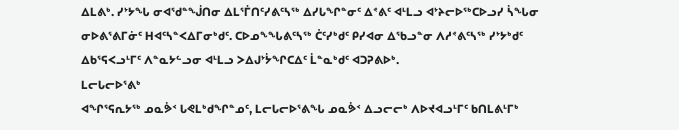ᐃᒪᕕᒃ. ᓯᔾᔭᖓ ᓂᐊᖁᓐᖒᑎᓂ ᐃᒪᕐᒦᑎᑦᓯᕕᑦᓴᖅ ᐃᓯᒐᖏᓐᓂᑦ ᐃᕝᕕᑦ ᐊᒻᒪᓗ ᐊᔾᔨᓕᐅᖅᑕᐅᓗᓯ ᓵᖓᓂ ᓂᐅᕕᕐᕕᒥᓃᑦ ᕼᐊᑦᓴᓐᐸᐃᒥᓂᒃᑯᑦ. ᑕᐅᓄᖕᖓᕕᑦᓴᖅ ᑖᑦᓯᒃᑯᑦ ᑭᓯᐊᓂ ᐃᖃᓗᓐᓂ ᐱᓱᕝᕕᑦᓴᖅ ᓯᔾᔭᒃᑯᑦ ᐃᑲᕐᕋᐸᓗᒻᒥᑦ ᐱᓐᓇᔭᓪᓗᓂ ᐊᒻᒪᓗ ᐳᐃᒍᔾᔮᖏᑕᐃᑦ ᒫᓐᓇᒃᑯᑦ ᐊᑐᕈᕕᐅᒃ.
ᒪᓕᒐᓕᐅᕐᕕᒃ
ᐊᖏᕐᕋᕆᔭᖅ ᓄᓇᕘᑉ ᒐᕙᒪᒃᑯᖏᓐᓄᑦ, ᒪᓕᒐᓕᐅᕐᕕᖓ ᓄᓇᕘᑉ ᐃᓗᓕᓕᒃ ᐱᐅᔪᐊᓗᒻᒥᑦ ᑲᑎᒪᕕᒻᒥᒃ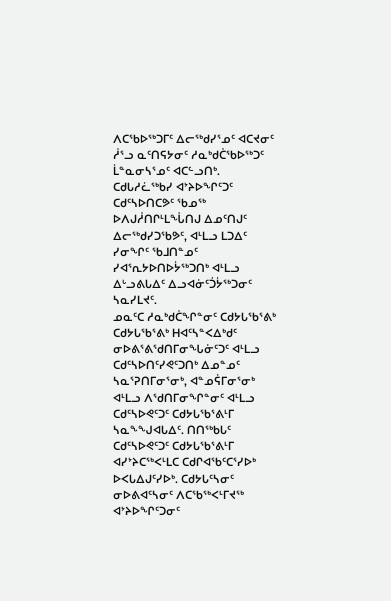ᐱᑕᖃᐅᖅᑐᒥᑦ ᐃᓕᖅᑯᓯᕐᓄᑦ ᐊᑕᔪᓂᑦ ᓲᕐᓗ ᓇᑦᑎᕋᔭᓂᑦ ᓱᓇᒃᑯᑖᖃᐅᖅᑐᑦ ᒫᓐᓇᓂᓴᕐᓄᑦ ᐊᑕᓪᓗᑎᒃ. ᑕᑯᒐᓱᓛᖅᑲᓯ ᐊᔾᔨᐅᖏᑦᑐᑦ ᑕᑯᑦᓴᐅᑎᑕᕗᑦ ᖃᓄᖅ ᐅᐱᒍᓲᑎᒋᒻᒪᖔᑎᒍ ᐃᓄᑦᑎᒍᑦ ᐃᓕᖅᑯᓯᑐᖃᕗᑦ, ᐊᒻᒪᓗ ᒪᑐᐃᑦ ᓯᓂᖏᑦ ᖃᒧᑎᓐᓄᑦ ᓯᐊᕐᕆᔭᐅᑎᐅᔮᖅᑐᑎᒃ ᐊᒻᒪᓗ ᐃᒡᓗᕕᒐᐃᑦ ᐃᓗᐊᓃᑦᑑᔮᖅᑐᓂᑦ ᓴᓇᓯᒪᔪᑦ.
ᓄᓇᑦᑕ ᓱᓇᒃᑯᑖᖏᓐᓂᑦ ᑕᑯᔭᒐᖃᕐᕕᒃ
ᑕᑯᔭᒐᖃᕐᕕᒃ ᕼᐊᑦᓴᓐᐸᐃᒃᑯᑦ ᓂᐅᕕᕐᕕᖁᑎᒥᓂᖓᓃᑦᑐᑦ ᐊᒻᒪᓗ ᑕᑯᑦᓴᐅᑎᑦᓯᕙᑦᑐᑎᒃ ᐃᓄᓐᓄᑦ ᓴᓇᕐᕈᑎᒥᓂᕐᓂᒃ, ᐊᓐᓄᕌᒥᓂᕐᓂᒃ ᐊᒻᒪᓗ ᐱᖁᑎᒥᓂᖏᓐᓂᑦ ᐊᒻᒪᓗ ᑕᑯᑦᓴᐅᕙᑦᑐᑦ ᑕᑯᔭᒐᖃᕐᕕᒻᒥ ᓴᓇᖕᖑᐊᒐᐃᑦ. ᑎᑎᖅᑲᒐᑦ ᑕᑯᑦᓴᐅᕙᑦᑐᑦ ᑕᑯᔭᒐᖃᕐᕕᒻᒥ ᐊᓯᔾᔨᑕᖅᐸᒻᒪᑕ ᑕᑯᒋᐊᖃᑦᑕᕐᓯᐅᒃ ᐅᐸᒐᐃᒍᑦᓯᐅᒃ. ᑕᑯᔭᒐᑦᓴᓂᑦ ᓂᐅᕕᐊᑦᓴᓂᑦ ᐱᑕᖃᖅᐸᒻᒥᔪᖅ ᐊᔾᔨᐅᖏᑦᑐᓂᑦ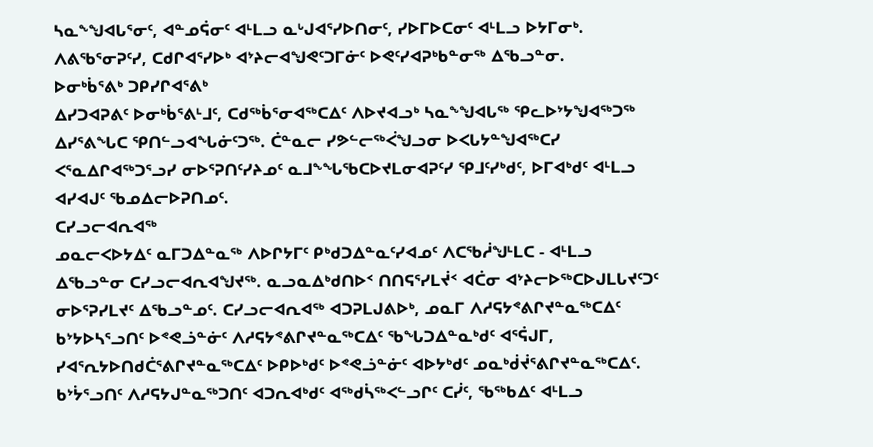ᓴᓇᖕᖑᐊᒐᕐᓂᑦ, ᐊᓐᓄᕌᓂᑦ ᐊᒻᒪᓗ ᓇᒡᒍᐊᕐᓯᐅᑎᓂᑦ, ᓯᐅᒥᐅᑕᓂᑦ ᐊᒻᒪᓗ ᐅᔭᒥᓂᒃ. ᐱᕕᖃᕐᓂᕈᑦᓯ, ᑕᑯᒋᐊᕐᓯᐅᒃ ᐊᔾᔨᓕᐊᖑᕙᑦᑐᒥᓃᑦ ᐅᕙᑦᓯᐊᕈᒃᑲᓐᓂᖅ ᐃᖃᓗᓐᓂ.
ᐅᓂᒃᑳᕐᕕᒃ ᑐᑭᓯᒋᐊᕐᕕᒃ
ᐃᓯᑐᐊᕈᕕᑦ ᐅᓂᒃᑳᕐᕕᒻᒧᑦ, ᑕᑯᖅᑳᕐᓂᐊᖅᑕᐃᑦ ᐱᐅᔪᐊᓗᒃ ᓴᓇᖕᖑᐊᒐᖅ ᕿᓚᐅᔾᔭᖑᐊᖅᑐᖅ ᐃᓯᕐᕕᖓᑕ ᕿᑎᓪᓗᐊᖓᓃᑦᑐᖅ. ᑖᓐᓇᓕ ᓯᕗᓪᓕᖅᐹᖑᓗᓂ ᐅᐸᒐᔭᓐᖑᐊᖅᑕᓯ ᐸᕐᓇᐃᒋᐊᖅᑐᕐᓗᓯ ᓂᐅᕐᕈᑎᑦᓯᔨᓄᑦ ᓇᒧᖕᖓᖃᑕᐅᔪᒪᓂᐊᕈᑦᓯ ᕿᒧᑦᓯᒃᑯᑦ, ᐅᒥᐊᒃᑯᑦ ᐊᒻᒪᓗ ᐊᓯᐊᒍᑦ ᖃᓄᐃᓕᐅᕈᑎᓄᑦ.
ᑕᓯᓗᓕᐊᕆᐊᖅ
ᓄᓇᓕᐸᐅᔭᐃᑦ ᓇᒥᑐᐃᓐᓇᖅ ᐱᐅᒋᔭᒥᑦ ᑭᒃᑯᑐᐃᓐᓇᑦᓯᐊᓄᑦ ᐱᑕᖃᓲᖑᒻᒪᑕ - ᐊᒻᒪᓗ ᐃᖃᓗᓐᓂ ᑕᓯᓗᓕᐊᕆᐊᖑᔪᖅ. ᓇᓗᓇᐃᒃᑯᑎᐅᑉ ᑎᑎᕋᕐᓯᒪᔫᑉ ᐊᑖᓂ ᐊᔾᔨᓕᐅᖅᑕᐅᒍᒪᒐᔪᑦᑐᑦ ᓂᐅᕐᕈᓯᒪᔪᑦ ᐃᖃᓗᓐᓄᑦ. ᑕᓯᓗᓕᐊᕆᐊᖅ ᐊᑐᕈᒪᒍᕕᐅᒃ, ᓄᓇᒥ ᐱᓱᕋᔭᕝᕕᒋᔪᓐᓇᖅᑕᐃᑦ ᑲᔾᔭᐅᓴᕐᓗᑎᑦ ᐅᕝᕙᓘᓐᓃᑦ ᐱᓱᕋᔭᕝᕕᒋᔪᓐᓇᖅᑕᐃᑦ ᖃᖓᑐᐃᓐᓇᒃᑯᑦ ᐊᕐᕌᒍᒥ, ᓯᐊᕐᕆᔭᐅᑎᑯᑖᕐᕕᒋᔪᓐᓇᖅᑕᐃᑦ ᐅᑭᐅᒃᑯᑦ ᐅᕝᕙᓘᓐᓃᑦ ᐊᐅᔭᒃᑯᑦ ᓄᓇᒃᑰᔫᕐᕕᒋᔪᓐᓇᖅᑕᐃᑦ. ᑲᔾᔮᕐᓗᑎᑦ ᐱᓱᕋᔭᒍᓐᓇᖅᑐᑎᑦ ᐊᑐᕆᐊᒃᑯᑦ ᐊᖅᑯᓵᖅᐸᓪᓗᒋᑦ ᑕᓰᑦ, ᖃᖅᑲᐃᑦ ᐊᒻᒪᓗ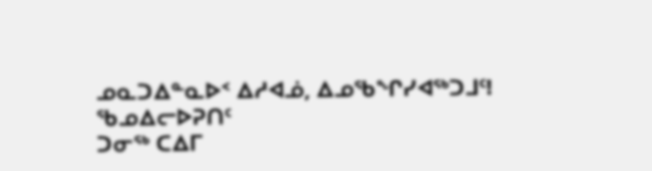ᓄᓇᑐᐃᓐᓇᐅᑉ ᐃᓱᐊᓅ, ᐃᓄᖃᖏᓯᐊᖅᑐᒧᑦ!
ᖃᓄᐃᓕᐅᕈᑎᑦ
ᑐᓂᖅ ᑕᐃᒥ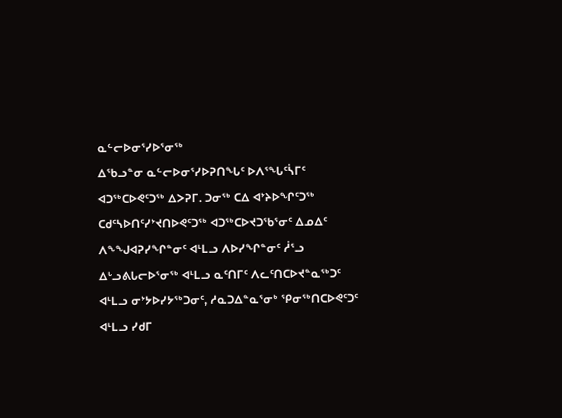ᓇᓪᓕᐅᓂᕐᓯᐅᕐᓂᖅ
ᐃᖃᓗᓐᓂ ᓇᓪᓕᐅᓂᕐᓯᐅᕈᑎᖓᑦ ᐅᐱᕐᖓᑦᓵᒥᑦ ᐊᑐᖅᑕᐅᕙᑦᑐᖅ ᐃᐳᕈᒥ. ᑐᓂᖅ ᑕᐃ ᐊᔾᔨᐅᖏᑦᑐᖅ ᑕᑯᑦᓴᐅᑎᑦᓯᔾᔪᑎᐅᕙᑦᑐᖅ ᐊᑐᖅᑕᐅᔪᑐᖃᕐᓂᑦ ᐃᓄᐃᑦ ᐱᖕᖑᐊᕈᓯᖏᓐᓂᑦ ᐊᒻᒪᓗ ᐱᐅᓯᖏᓐᓂᑦ ᓲᕐᓗ ᐃᒡᓗᕕᒐᓕᐅᕐᓂᖅ ᐊᒻᒪᓗ ᓇᑦᑎᒥᑦ ᐱᓚᑦᑎᑕᐅᔪᓐᓇᖅᑐᑦ ᐊᒻᒪᓗ ᓂᔾᔭᐅᓯᔭᖅᑐᓂᑦ, ᓱᓇᑐᐃᓐᓇᕐᓂᒃ ᕿᓂᖅᑎᑕᐅᕙᑦᑐᑦ ᐊᒻᒪᓗ ᓯᑯᒥ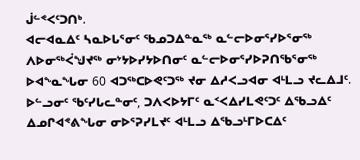ᒎᓪᕝᐸᑦᑐᑎᒃ.
ᐊᓕᐊᓇᐃᑦ ᓴᓇᐅᒐᕐᓂᑦ ᖃᓄᑐᐃᓐᓇᖅ ᓇᓪᓕᐅᓂᕐᓯᐅᕐᓂᖅ
ᐱᐅᓂᖅᐹᖑᔪᖅ ᓂᔾᔭᐅᓯᔭᐅᑎᓂᑦ ᓇᓪᓕᐅᓂᕐᓯᐅᕈᑎᖃᕐᓂᖅ ᐅᐊᖕᓇᖓᓂ 60 ᐊᑐᖅᑕᐅᕙᑦᑐᖅ ᔪᓂ ᐃᓱᐸᓗᐊᓂ ᐊᒻᒪᓗ ᔪᓚᐃᒧᑦ. ᐅᓪᓗᓂᑦ ᖃᑦᓯᒐᓚᓐᓂᑦ, ᑐᐱᐸᐅᔭᒥᑦ ᓇᑉᐸᐃᓯᒪᕙᑦᑐᑦ ᐃᖃᓗᐃᑦ ᐃᓄᒋᐊᕝᕕᖓᓂ ᓂᐅᕐᕈᓯᒪᔪᑦ ᐊᒻᒪᓗ ᐃᖃᓗᒻᒥᐅᑕᐃᑦ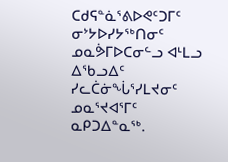ᑕᑯᕋᓐᓈᕐᕕᐅᕙᑦᑐᒥᑦ ᓂᔾᔭᐅᓯᔭᖅᑎᓂᑦ ᓄᓇᕘᒥᐅᑕᓂᓪᓗ ᐊᒻᒪᓗ ᐃᖃᓗᐃᑦ ᓯᓚᑖᓃᖔᕐᓯᒪᔪᓂᑦ ᓄᓇᕐᔪᐊᕐᒥᑦ ᓇᑭᑐᐃᓐᓇᖅ.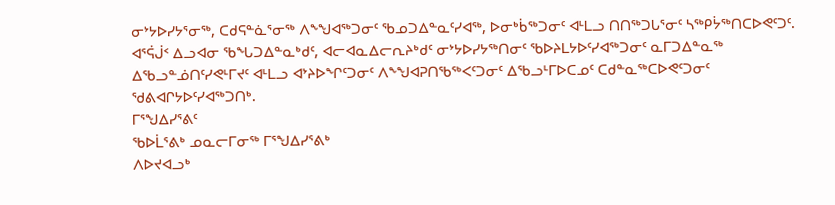ᓂᔾᔭᐅᓯᔭᕐᓂᖅ, ᑕᑯᕋᓐᓈᕐᓂᖅ ᐱᖕᖑᐊᖅᑐᓂᑦ ᖃᓄᑐᐃᓐᓇᑦᓯᐊᖅ, ᐅᓂᒃᑳᖅᑐᓂᑦ ᐊᒻᒪᓗ ᑎᑎᖅᑐᒐᕐᓂᑦ ᓴᖅᑭᔮᖅᑎᑕᐅᕙᑦᑐᑦ. ᐊᕐᕌᒎᑉ ᐃᓗᐊᓂ ᖃᖓᑐᐃᓐᓇᒃᑯᑦ, ᐊᓕᐊᓇᐃᓕᕆᔨᒃᑯᑦ ᓂᔾᔭᐅᓯᔭᖅᑎᓂᑦ ᖃᐅᔨᒪᔭᐅᑦᓯᐊᖅᑐᓂᑦ ᓇᒥᑐᐃᓐᓇᖅ ᐃᖃᓗᓐᓅᑎᑦᓯᕙᒻᒥᔪᑦ ᐊᒻᒪᓗ ᐊᔾᔨᐅᖏᑦᑐᓂᑦ ᐱᖕᖑᐊᕈᑎᖃᖅᐸᑦᑐᓂᑦ ᐃᖃᓗᒻᒥᐅᑕᓄᑦ ᑕᑯᓐᓇᖅᑕᐅᕙᑦᑐᓂᑦ ᖁᕕᐊᒋᔭᐅᑦᓯᐊᖅᑐᑎᒃ.
ᒥᕐᖑᐃᓯᕐᕕᑦ
ᖃᐅᒫᕐᕕᒃ ᓄᓇᓕᒥᓂᖅ ᒥᕐᖑᐃᓯᕐᕕᒃ
ᐱᐅᔪᐊᓗᒃ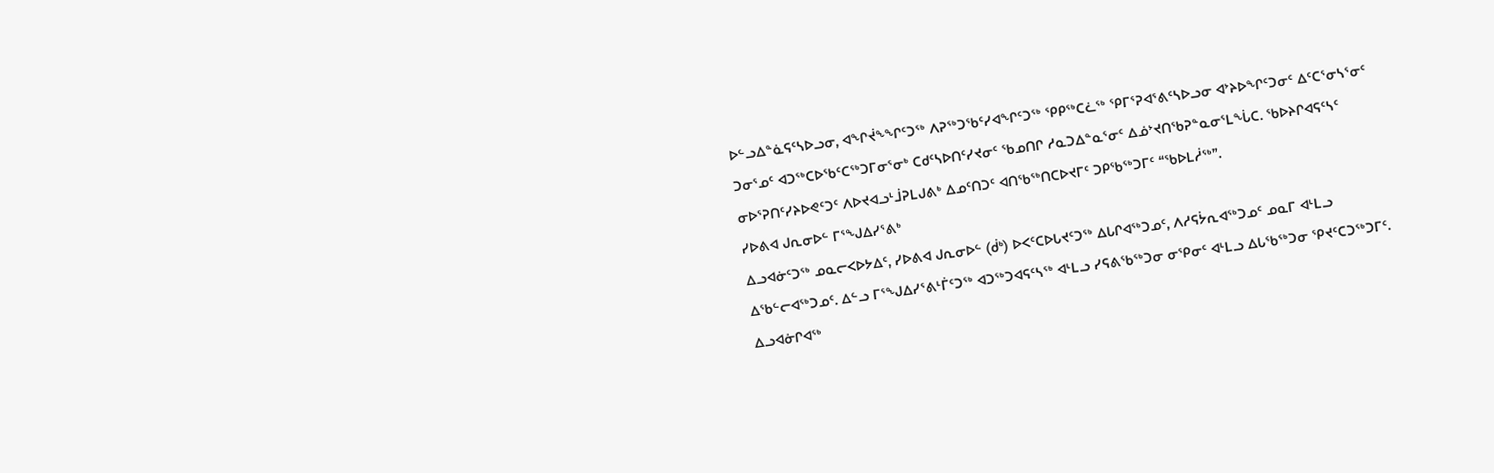ᐅᓪᓗᐃᓐᓈᕋᑦᓴᐅᓗᓂ, ᐊᖏᔫᖕᖏᑦᑐᖅ ᐱᕈᖅᑐᖃᑦᓯᐊᖏᑦᑐᖅ ᕿᑭᖅᑕᓛᖅ ᕿᒥᕐᕈᐊᕐᕕᑦᓴᐅᓗᓂ ᐊᔾᔨᐅᖏᑦᑐᓂᑦ ᐃᑦᑕᕐᓂᓴᕐᓂᑦ ᑐᓂᕐᓄᑦ ᐊᑐᖅᑕᐅᖃᑦᑕᖅᑐᒥᓂᕐᓂᒃ ᑕᑯᑦᓴᐅᑎᑦᓯᔪᓂᑦ ᖃᓄᑎᒋ ᓱᓇᑐᐃᓐᓇᕐᓂᑦ ᐃᓅᔾᔪᑎᖃᕈᓐᓇᓂᕐᒪᖔᑕ. ᖃᐅᔨᒋᐊᕋᑦᓴᑦ ᓂᐅᕐᕈᑎᑦᓯᔨᐅᕙᑦᑐᑦ ᐱᐅᔪᐊᓗᒻᒨᕈᒪᒍᕕᒃ ᐃᓄᑦᑎᑐᑦ ᐊᑎᖃᖅᑎᑕᐅᔪᒥᑦ ᑐᑭᖃᖅᑐᒥᑦ “ᖃᐅᒪᓲᖅ”.
ᓯᐅᕕᐊ ᒍᕆᓂᐅᓪ ᒥᕐᖑᐃᓯᕐᕕᒃ
ᐃᓗᐊᓃᑦᑐᖅ ᓄᓇᓕᐸᐅᔭᐃᑦ, ᓯᐅᕕᐊ ᒍᕆᓂᐅᓪ (ᑰᒃ) ᐅᐸᑦᑕᐅᒐᔪᑦᑐᖅ ᐃᒐᒋᐊᖅᑐᓄᑦ, ᐱᓱᕋᔮᕆᐊᖅᑐᓄᑦ ᓄᓇᒥ ᐊᒻᒪᓗ ᐃᖃᓪᓕᐊᖅᑐᓄᑦ. ᐃᓪᓗ ᒥᕐᖑᐃᓯᕐᕕᒻᒦᑦᑐᖅ ᐊᑐᖅᑐᐊᕋᑦᓴᖅ ᐊᒻᒪᓗ ᓯᕋᕕᖃᖅᑐᓂ ᓂᕿᓂᑦ ᐊᒻᒪᓗ ᐃᒐᖃᖅᑐᓂ ᕿᔪᑦᑕᑐᖅᑐᒥᑦ. ᐃᓗᐊᓃᒋᐊᖅ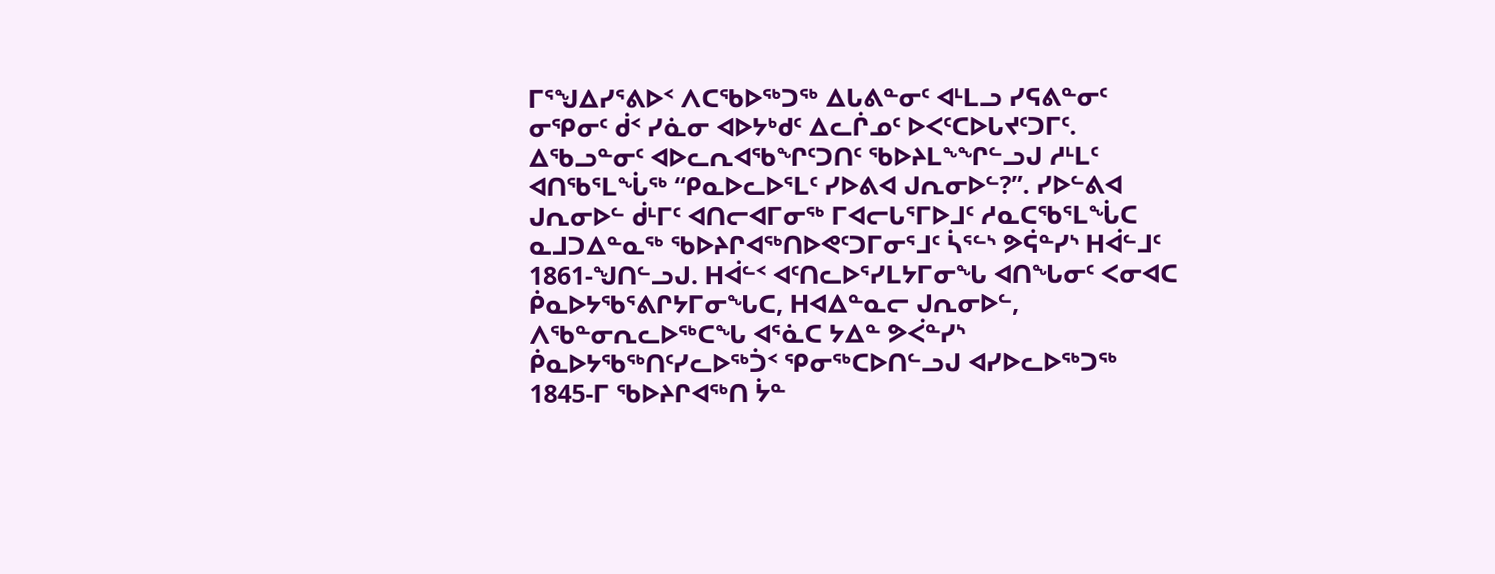ᒥᕐᖑᐃᓯᕐᕕᐅᑉ ᐱᑕᖃᐅᖅᑐᖅ ᐃᒐᕕᓐᓂᑦ ᐊᒻᒪᓗ ᓯᕋᕕᓐᓂᑦ ᓂᕿᓂᑦ ᑰᑉ ᓯᓈᓂ ᐊᐅᔭᒃᑯᑦ ᐃᓚᒌᓄᑦ ᐅᐸᑦᑕᐅᒐᔪᑦᑐᒥᑦ. ᐃᖃᓗᓐᓂᑦ ᐊᐅᓚᕆᐊᖃᖏᑦᑐᑎᑦ ᖃᐅᔨᒪᖕᖏᓪᓗᒍ ᓱᒻᒪᑦ ᐊᑎᖃᕐᒪᖔᖅ “ᑭᓇᐅᓚᐅᕐᒪᑦ ᓯᐅᕕᐊ ᒍᕆᓂᐅᓪ?”. ᓯᐅᓪᕕᐊ ᒍᕆᓂᐅᓪ ᑰᒻᒥᑦ ᐊᑎᓕᐊᒥᓂᖅ ᒥᐊᓕᒐᕐᒥᐅᒧᑦ ᓱᓇᑕᖃᕐᒪᖔᑕ ᓇᒧᑐᐃᓐᓇᖅ ᖃᐅᔨᒋᐊᖅᑎᐅᕙᑦᑐᒥᓂᕐᒧᑦ ᓵᕐᓪᔅ ᕗᕌᓐᓯᔅ ᕼᐋᓪᒧᑦ 1861-ᖑᑎᓪᓗᒍ. ᕼᐋᓪᑉ ᐊᑦᑎᓚᐅᕐᓯᒪᔭᒥᓂᖓ ᐊᑎᖓᓂᑦ ᐸᓂᐊᑕ ᑮᓇᐅᔭᖃᕐᕕᒋᔭᒥᓂᖓᑕ, ᕼᐊᐃᓐᓇᓕ ᒍᕆᓂᐅᓪ, ᐱᖃᓐᓂᕆᓚᐅᖅᑕᖓ ᐊᕐᓈᑕ ᔭᐃᓐ ᕗᐹᓐᓯᔅ ᑮᓇᐅᔭᖃᖅᑎᑦᓯᓚᐅᖅᑑᑉ ᕿᓂᖅᑕᐅᑎᓪᓗᒍ ᐊᓯᐅᓚᐅᖅᑐᖅ 1845-ᒥ ᖃᐅᔨᒋᐊᖅᑎ ᔮᓐ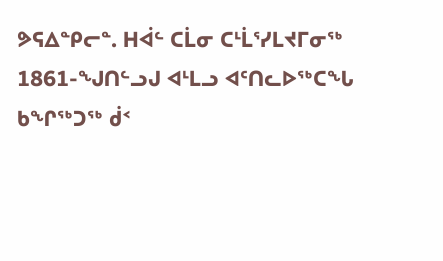ᕗᕋᐃᓐᑭᓕᓐ. ᕼᐋᓪ ᑕᒫᓂ ᑕᒻᒫᕐᓯᒪᔪᒥᓂᖅ 1861-ᖑᑎᓪᓗᒍ ᐊᒻᒪᓗ ᐊᑦᑎᓚᐅᖅᑕᖓ ᑲᖏᖅᑐᖅ ᑰᑉ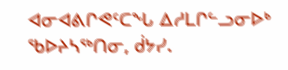ᐊᓂᐊᕕᒋᕙᑦᑕᖓ ᐃᓱᒪᒋᓪᓗᓂᐅᒃ ᖃᐅᔨᓴᖅᑎᓂ, ᑰᔭᓯ.